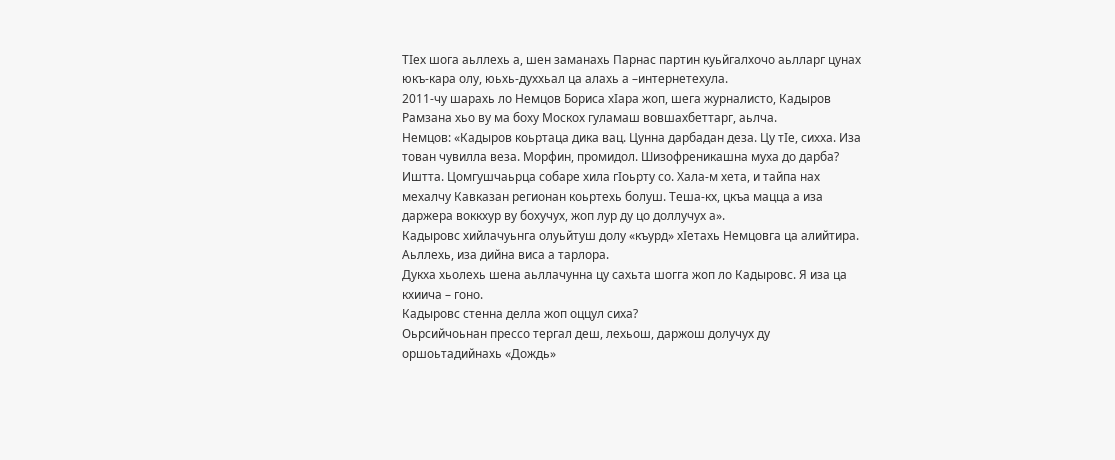ТIех шога аьллехь а, шен заманахь Парнас партин куьйгалхочо аьлларг цунах юкъ-кара олу, юьхь-духхьал ца алахь а –интернетехула.
2011-чу шарахь ло Немцов Бориса хIара жоп, шега журналисто, Кадыров Рамзана хьо ву ма боху Москох гуламаш вовшахбеттарг, аьлча.
Немцов: «Кадыров коьртаца дика вац. Цунна дарбадан деза. Цу тIе, сихха. Иза тован чувилла веза. Морфин, промидол. Шизофреникашна муха до дарба? Иштта. Цомгушчаьрца собаре хила гIоьрту со. Хала-м хета, и тайпа нах мехалчу Кавказан регионан коьртехь болуш. Теша-кх, цкъа мацца а иза даржера воккхур ву бохучух, жоп лур ду цо доллучух а».
Кадыровс хийлачуьнга олуьйтуш долу «къурд» хIетахь Немцовга ца алийтира. Аьллехь, иза дийна виса а тарлора.
Дукха хьолехь шена аьллачунна цу сахьта шогга жоп ло Кадыровс. Я иза ца кхиича – гоно.
Кадыровс стенна делла жоп оццул сиха?
Оьрсийчоьнан прессо тергал деш, лехьош, даржош долучух ду оршоьтадийнахь «Дождь»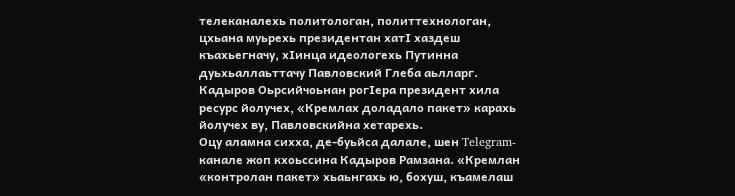телеканалехь политологан, политтехнологан, цхьана муьрехь президентан хатI хаздеш къахьегначу, хIинца идеологехь Путинна дуьхьаллаьттачу Павловский Глеба аьлларг.
Кадыров Оьрсийчоьнан рогIера президент хила ресурс йолучех, «Кремлах доладало пакет» карахь йолучех ву, Павловскийна хетарехь.
Оцу аламна сихха, де-буьйса далале, шен Telegram-канале жоп кхоьссина Кадыров Рамзана. «Кремлан «контролан пакет» хьаьнгахь ю, бохуш, къамелаш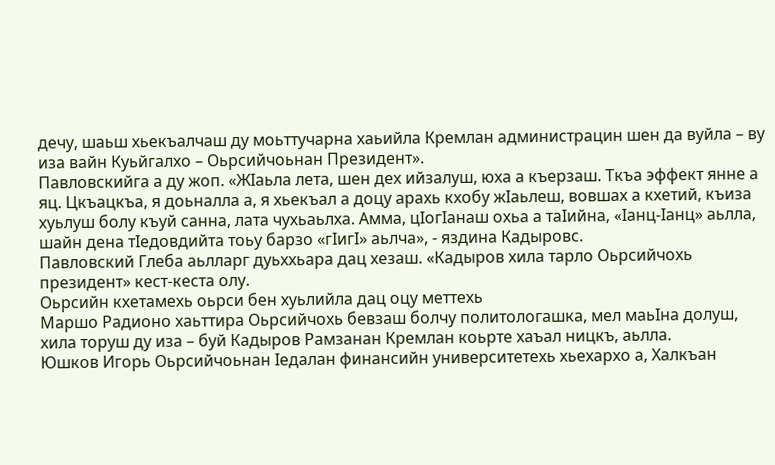дечу, шаьш хьекъалчаш ду моьттучарна хаьийла Кремлан администрацин шен да вуйла – ву иза вайн Куьйгалхо – Оьрсийчоьнан Президент».
Павловскийга а ду жоп. «ЖIаьла лета, шен дех ийзалуш, юха а къерзаш. Ткъа эффект янне а яц. Цкъацкъа, я доьналла а, я хьекъал а доцу арахь кхобу жIаьлеш, вовшах а кхетий, къиза хуьлуш болу къуй санна, лата чухьаьлха. Амма, цIогIанаш охьа а таIийна, «Iанц-Iанц» аьлла, шайн дена тIедовдийта тоьу барзо «гIигI» аьлча», - яздина Кадыровс.
Павловский Глеба аьлларг дуьххьара дац хезаш. «Кадыров хила тарло Оьрсийчохь президент» кест-кеста олу.
Оьрсийн кхетамехь оьрси бен хуьлийла дац оцу меттехь
Маршо Радионо хаьттира Оьрсийчохь бевзаш болчу политологашка, мел маьIна долуш, хила торуш ду иза – буй Кадыров Рамзанан Кремлан коьрте хаъал ницкъ, аьлла.
Юшков Игорь Оьрсийчоьнан Iедалан финансийн университетехь хьехархо а, Халкъан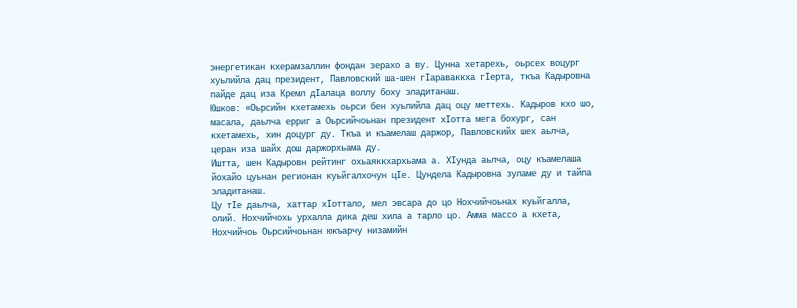энергетикан кхерамзаллин фондан зерахо а ву. Цунна хетарехь, оьрсех воцург хуьлийла дац президент, Павловский ша-шен гIараваккха гIерта, ткъа Кадыровна пайде дац иза Кремл дIалаца воллу боху эладитанаш.
Юшков: «Оьрсийн кхетамехь оьрси бен хуьлийла дац оцу меттехь. Кадыров кхо шо, масала, даьлча ерриг а Оьрсийчоьнан президент хIотта мега бохург, сан кхетамехь, хин доцург ду. Ткъа и къамелаш даржор, Павловскийх шех аьлча, церан иза шайх дош даржорхьама ду.
Иштта, шен Кадыровн рейтинг охьаяккхархьама а. ХIунда аьлча, оцу къамелаша йохайо цуьнан регионан куьйгалхочун цIе. Цундела Кадыровна зуламе ду и тайпа эладитанаш.
Цу тIе даьлча, хаттар хIоттало, мел эвсара до цо Нохчийчоьнах куьйгалла, олий. Нохчийчохь урхалла дика деш хила а тарло цо. Амма массо а кхета, Нохчийчоь Оьрсийчоьнан юкъарчу низамийн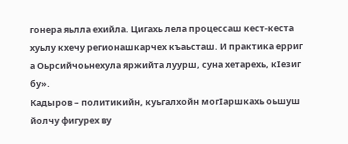гонера яьлла ехийла. Цигахь лела процессаш кест-кеста хуьлу кхечу регионашкарчех къаьсташ. И практика ерриг а Оьрсийчоьнехула яржийта луурш, суна хетарехь, кIезиг бу».
Кадыров – политикийн, куьгалхойн могIаршкахь оьшуш йолчу фигурех ву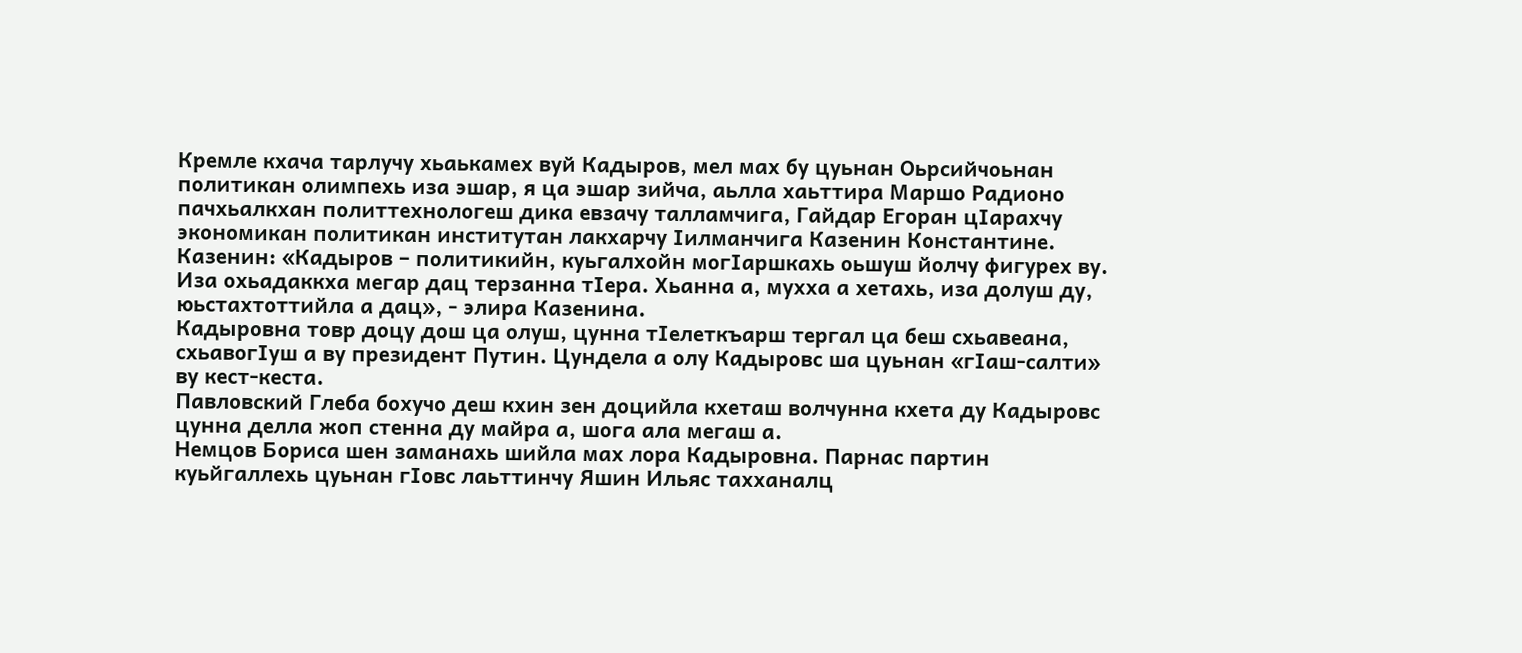Кремле кхача тарлучу хьаькамех вуй Кадыров, мел мах бу цуьнан Оьрсийчоьнан политикан олимпехь иза эшар, я ца эшар зийча, аьлла хаьттира Маршо Радионо пачхьалкхан политтехнологеш дика евзачу талламчига, Гайдар Егоран цIарахчу экономикан политикан институтан лакхарчу Iилманчига Казенин Константине.
Казенин: «Кадыров – политикийн, куьгалхойн могIаршкахь оьшуш йолчу фигурех ву. Иза охьадаккха мегар дац терзанна тIера. Хьанна а, мухха а хетахь, иза долуш ду, юьстахтоттийла а дац», - элира Казенина.
Кадыровна товр доцу дош ца олуш, цунна тIелеткъарш тергал ца беш схьавеана, схьавогIуш а ву президент Путин. Цундела а олу Кадыровс ша цуьнан «гIаш-салти» ву кест-кеста.
Павловский Глеба бохучо деш кхин зен доцийла кхеташ волчунна кхета ду Кадыровс цунна делла жоп стенна ду майра а, шога ала мегаш а.
Немцов Бориса шен заманахь шийла мах лора Кадыровна. Парнас партин куьйгаллехь цуьнан гIовс лаьттинчу Яшин Ильяс тахханалц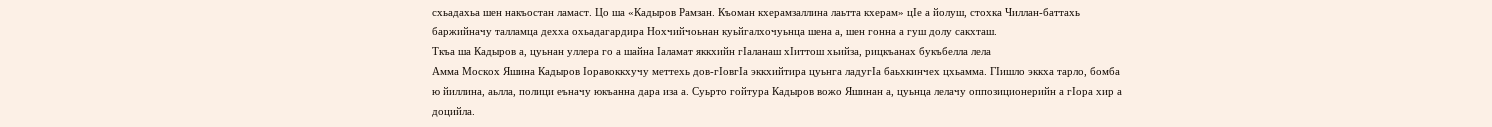схьадахьа шен накъостан ламаст. Цо ша «Кадыров Рамзан. Къоман кхерамзаллина лаьтта кхерам» цIе а йолуш, стохка Чиллан-баттахь баржийначу талламца дехха охьадагардира Нохчийчоьнан куьйгалхочуьнца шена а, шен гонна а гуш долу сакхташ.
Ткъа ша Кадыров а, цуьнан уллера го а шайна Iаламат яккхийн гIаланаш хIиттош хьийза, рицкъанах букъбелла лела
Амма Москох Яшина Кадыров Iоравоккхучу меттехь дов-гIовгIа эккхийтира цуьнга ладугIа баьхкинчех цхьамма. ГIишло эккха тарло, бомба ю йиллина, аьлла, полици еъначу юкъанна дара иза а. Суьрто гойтура Кадыров вожо Яшинан а, цуьнца лелачу оппозиционерийн а гIора хир а доцийла.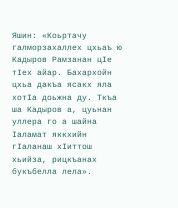Яшин: «Коьртачу галморзахаллех цхьаъ ю Кадыров Рамзанан цIе тIех айар. Бахархойн цхьа дакъа ясакх яла хотIа доьжна ду. Ткъа ша Кадыров а, цуьнан уллера го а шайна Iаламат яккхийн гIаланаш хIиттош хьийза, рицкъанах букъбелла лела».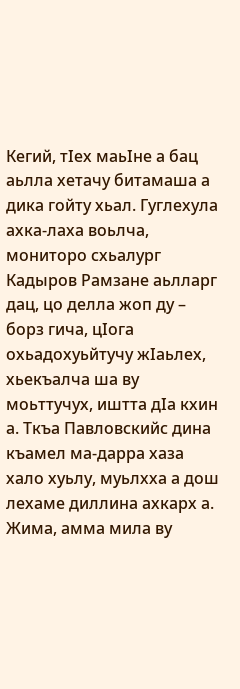Кегий, тIех маьIне а бац аьлла хетачу битамаша а дика гойту хьал. Гуглехула ахка-лаха воьлча, мониторо схьалург Кадыров Рамзане аьлларг дац, цо делла жоп ду – борз гича, цIога охьадохуьйтучу жIаьлех, хьекъалча ша ву моьттучух, иштта дIа кхин а. Ткъа Павловскийс дина къамел ма-дарра хаза хало хуьлу, муьлхха а дош лехаме диллина ахкарх а.
Жима, амма мила ву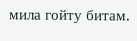мила гойту битам.